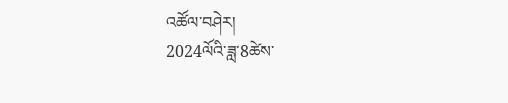འཚོལ་བཤེར།
2024ལོའི་ཟླ་8ཚེས་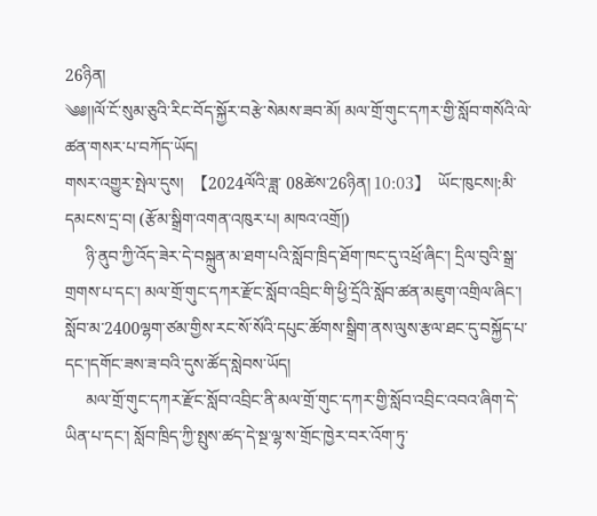26ཉིན།
༄༅།།ལོ་ངོ་སུམ་ཅུའི་རིང་བོད་སྐྱོར་བརྩེ་སེམས་ཟབ་མོ། མལ་གྲོ་གུང་དཀར་གྱི་སློབ་གསོའི་ལེ་ཚན་གསར་པ་བཀོད་ཡོད།
གསར་འགྱུར་སྤེལ་དུས།  【2024ལོའི་ཟླ་ 08ཚེས་26ཉིན། 10:03】  ཡོང་ཁུངས།:མི་དམངས་དྲ་བ། (རྩོམ་སྒྲིག་འགན་འཁུར་པ། མཁའ་འགྲོ།)
     ཉི་ནུབ་ཀྱི་འོད་ཟེར་དེ་བསྐྲུན་མ་ཐག་པའི་སློབ་ཁྲིད་ཐོག་ཁང་དུ་འཕྲོ་ཞིང་། དྲིལ་བུའི་སྒྲ་གྲགས་པ་དང་། མལ་གྲོ་གུང་དཀར་རྫོང་སློབ་འབྲིང་གི་ཕྱི་དྲོའི་སློབ་ཚན་མཇུག་འགྲིལ་ཞིང་། སློབ་མ་2400ལྷག་ཙམ་གྱིས་རང་སོ་སོའི་དཔུང་ཚོགས་སྒྲིག་ནས་ལུས་རྩལ་ཐང་དུ་བསྐྱོད་པ་དང་།དགོང་ཟས་ཟ་བའི་དུས་ཚོད་སླེབས་ཡོད།
     མལ་གྲོ་གུང་དཀར་རྫོང་སློབ་འབྲིང་ནི་མལ་གྲོ་གུང་དཀར་གྱི་སློབ་འབྲིང་འབའ་ཞིག་དེ་ཡིན་པ་དང་། སློབ་ཁྲིད་ཀྱི་སྤུས་ཚད་དེ་སྔ་ལྷ་ས་གྲོང་ཁྱེར་བར་འོག་ཏུ་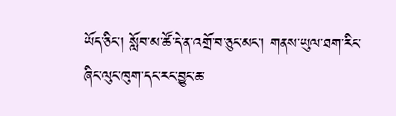ཡོད་ཅིང་། སློབ་མ་ཚོ་དེ་ན་འགྲོ་བ་ཅུང་མང་། གནས་ཡུལ་ཐག་རིང་ཞིང་ལུང་ཁུག་དང་རང་བྱུང་ཆ་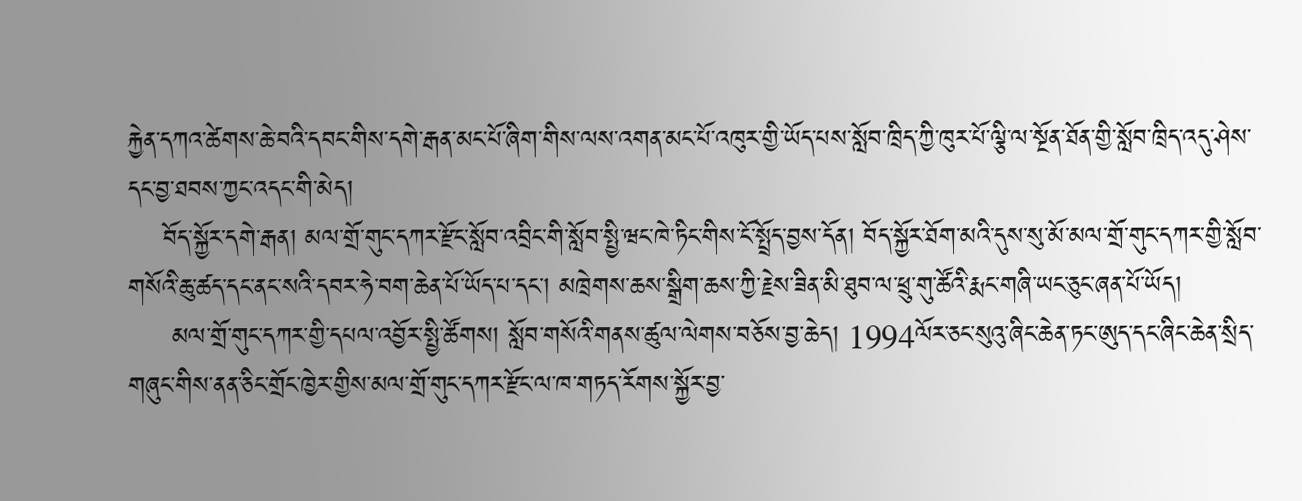རྐྱེན་དཀའ་ཚེགས་ཆེ་བའི་དབང་གིས་དགེ་རྒན་མང་པོ་ཞིག་གིས་ལས་འགན་མང་པོ་འཁུར་གྱི་ཡོད་པས་སློབ་ཁྲིད་ཀྱི་ཁུར་པོ་ལྕི་ལ་སྔོན་ཐོན་གྱི་སློབ་ཁྲིད་འདུ་ཤེས་དང་བྱ་ཐབས་ཀྱང་འདང་གི་མེད།
    བོད་སྐྱོར་དགེ་རྒན། མལ་གྲོ་གུང་དཀར་རྫོང་སློབ་འབྲིང་གི་སློབ་སྤྱི་ཝང་ཁེ་ཏིང་གིས་ངོ་སྤྲོད་བྱས་དོན། བོད་སྐྱོར་ཐོག་མའི་དུས་སུ་མོ་མལ་གྲོ་གུང་དཀར་གྱི་སློབ་གསོའི་ཆུ་ཚད་དང་ནང་སའི་དབར་ཧེ་བག་ཆེན་པོ་ཡོད་པ་དང་། མཁྲེགས་ཆས་སྒྲིག་ཆས་ཀྱི་རྗེས་ཟིན་མི་ཐུབ་ལ་ཕྲུ་གུ་ཚོའི་རྨང་གཞི་ཡང་ཅུང་ཞན་པོ་ཡོད།
     མལ་གྲོ་གུང་དཀར་གྱི་དཔལ་འབྱོར་སྤྱི་ཚོགས། སློབ་གསོའི་གནས་ཚུལ་ལེགས་བཅོས་བྱ་ཆེད། 1994ལོར་ཅང་སུའུ་ཞིང་ཆེན་ཏང་ཨུད་དང་ཞིང་ཆེན་སྲིད་གཞུང་གིས་ནན་ཅིང་གྲོང་ཁྱེར་གྱིས་མལ་གྲོ་གུང་དཀར་རྫོང་ལ་ཁ་གཏད་རོགས་སྐྱོར་བྱ་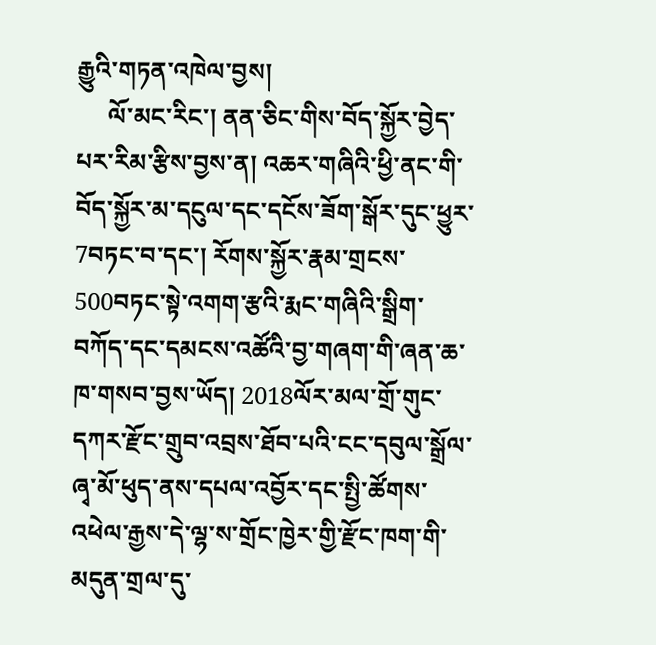རྒྱུའི་གཏན་འཁེལ་བྱས།
     ལོ་མང་རིང་། ནན་ཅིང་གིས་བོད་སྐྱོར་བྱེད་པར་རིམ་རྩིས་བྱས་ན། འཆར་གཞིའི་ཕྱི་ནང་གི་བོད་སྐྱོར་མ་དངུལ་དང་དངོས་ཟོག་སྒོར་དུང་ཕྱུར་7བཏང་བ་དང་། རོགས་སྐྱོར་རྣམ་གྲངས་500བཏང་སྟེ་འགག་རྩའི་རྨང་གཞིའི་སྒྲིག་བཀོད་དང་དམངས་འཚོའི་བྱ་གཞག་གི་ཞན་ཆ་ཁ་གསབ་བྱས་ཡོད། 2018ལོར་མལ་གྲོ་གུང་དཀར་རྫོང་གྲུབ་འབྲས་ཐོབ་པའི་ངང་དབུལ་སྒྲོལ་ཞྭ་མོ་ཕུད་ནས་དཔལ་འབྱོར་དང་སྤྱི་ཚོགས་འཕེལ་རྒྱས་དེ་ལྷ་ས་གྲོང་ཁྱེར་གྱི་རྫོང་ཁག་གི་མདུན་གྲལ་དུ་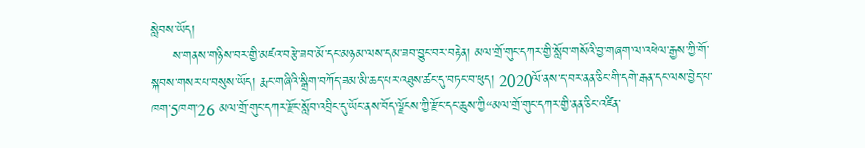སླེབས་ཡོད།
     ས་གནས་གཉིས་བར་གྱི་མཛའ་བརྩེ་ཟབ་མོ་དང་མཉམ་ལས་དམ་ཟབ་བྱུང་བར་བརྟེན། མལ་གྲོ་གུང་དཀར་གྱི་སློབ་གསོའི་བྱ་གཞག་ལ་འཕེལ་རྒྱས་ཀྱི་གོ་སྐབས་གསར་པ་བསུས་ཡོད། རྨང་གཞིའི་སྒྲིག་བཀོད་ཟམ་མི་ཆད་པར་འཐུས་ཚང་དུ་བཏང་བ་ཕུད། 2020ལོ་ནས་ད་བར་ནན་ཅིང་གི་དགེ་རྒན་དང་ལས་བྱེད་པ་ཁག་5ཁག་26 མལ་གྲོ་གུང་དཀར་རྫོང་སློབ་འབྲིང་དུ་ཡོང་ནས་བོད་ལྗོངས་ཀྱི་རྫོང་དང་ཆུས་ཀྱི“མལ་གྲོ་གུང་དཀར་གྱི་ནན་ཅིང་འཛིན་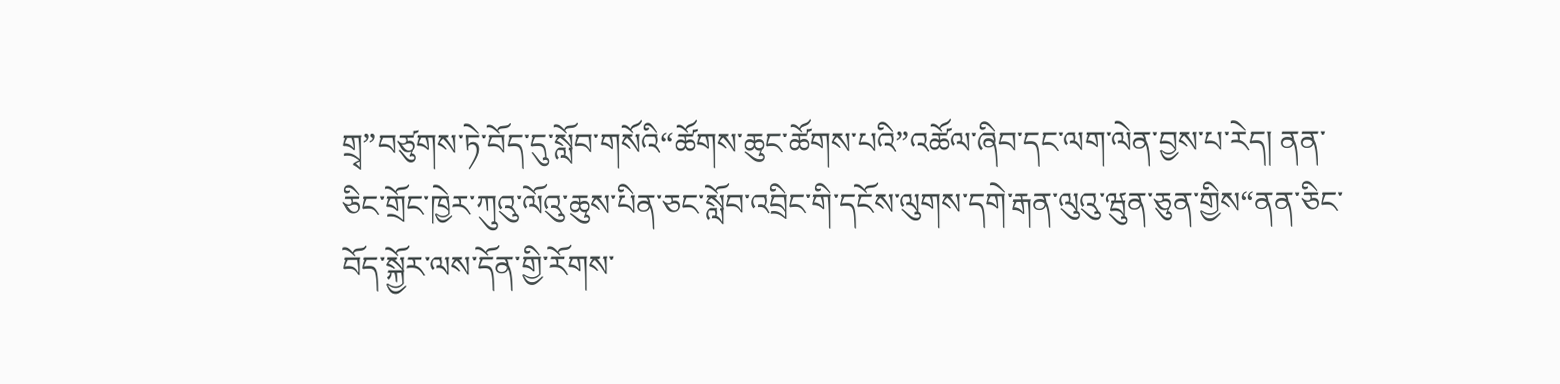གྲྭ”བཙུགས་ཏེ་བོད་དུ་སློབ་གསོའི“ཚོགས་ཆུང་ཚོགས་པའི”འཚོལ་ཞིབ་དང་ལག་ལེན་བྱས་པ་རེད། ནན་ཅིང་གྲོང་ཁྱེར་ཀུའུ་ལོའུ་ཆུས་པིན་ཅང་སློབ་འབྲིང་གི་དངོས་ལུགས་དགེ་རྒན་ལུའུ་ཝུན་ཅུན་གྱིས“ནན་ཅིང་བོད་སྐྱོར་ལས་དོན་གྱི་རོགས་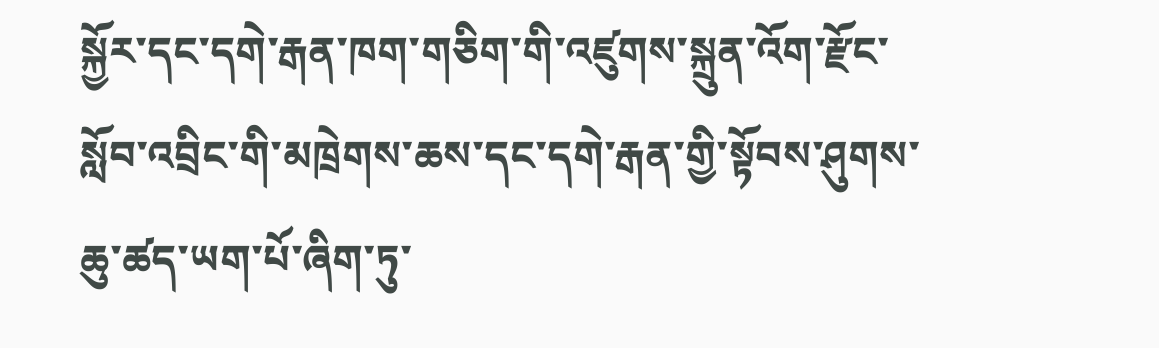སྐྱོར་དང་དགེ་རྒན་ཁག་གཅིག་གི་འཛུགས་སྐྲུན་འོག་རྫོང་སློབ་འབྲིང་གི་མཁྲེགས་ཆས་དང་དགེ་རྒན་གྱི་སྟོབས་ཤུགས་ཆུ་ཚད་ཡག་པོ་ཞིག་ཏུ་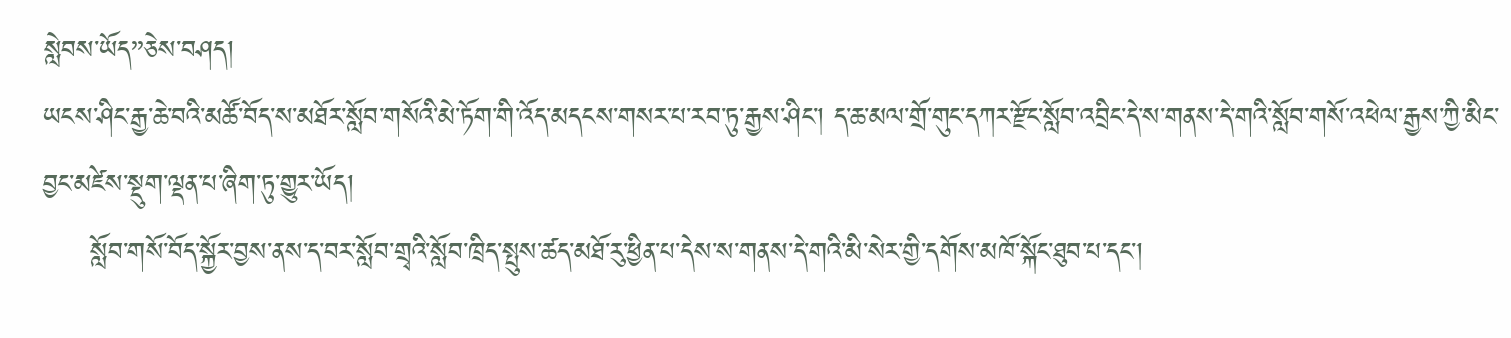སླེབས་ཡོད”ཅེས་བཤད།
ཡངས་ཤིང་རྒྱ་ཆེ་བའི་མཚོ་བོད་ས་མཐོར་སློབ་གསོའི་མེ་ཏོག་གི་འོད་མདངས་གསར་པ་རབ་ཏུ་རྒྱས་ཤིང་། ད་ཆ་མལ་གྲོ་གུང་དཀར་རྫོང་སློབ་འབྲིང་དེ་ས་གནས་དེ་གའི་སློབ་གསོ་འཕེལ་རྒྱས་ཀྱི་མིང་བྱང་མཛེས་སྡུག་ལྡན་པ་ཞིག་ཏུ་གྱུར་ཡོད།
     སློབ་གསོ་བོད་སྐྱོར་བྱས་ནས་ད་བར་སློབ་གྲྭའི་སློབ་ཁྲིད་སྤུས་ཚད་མཐོ་རུ་ཕྱིན་པ་དེས་ས་གནས་དེ་གའི་མི་སེར་གྱི་དགོས་མཁོ་སྐོང་ཐུབ་པ་དང་།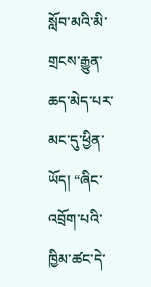སློབ་མའི་མི་གྲངས་རྒྱུན་ཆད་མེད་པར་མང་དུ་ཕྱིན་ཡོད། “ཞིང་འབྲོག་པའི་ཁྱིམ་ཚང་དེ་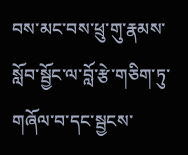བས་མང་བས་ཕྲུ་གུ་རྣམས་སློབ་སྦྱོང་ལ་བློ་རྩེ་གཅིག་ཏུ་གཞོལ་བ་དང་སྦྱངས་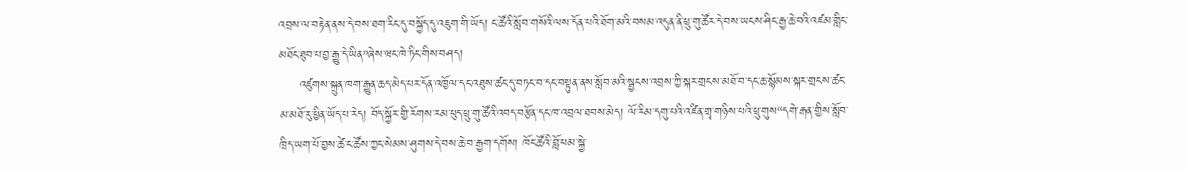འབྲས་ལ་བརྟེན་ནས་དེ་བས་ཐག་རིང་དུ་བསྐྱོད་དུ་འཇུག་གི་ཡོད། ང་ཚོའི་སློབ་གསོའི་ལས་དོན་པའི་ཐོག་མའི་བསམ་འདུན་ནི་ཕྲུ་གུ་ཚོར་དེ་བས་ཡངས་ཤིང་རྒྱ་ཆེ་བའི་འཛམ་གླིང་མཐོང་ཐུབ་པ་བྱ་རྒྱུ་དེ་ཡིན”ཞེས་ཝང་ཁེ་ཏིང་གིས་བཤད།
     འཛུགས་སྐྲུན་ཁག་རྒྱུན་ཆད་མེད་པར་དོན་འཁྱོལ་དང་འཐུས་ཚང་དུ་བཏང་བ་དང་བསྟུན་ནས་སློབ་མའི་སྦྱངས་འབྲས་ཀྱི་སྐར་གྲངས་མཐོ་བ་དང་ཆ་སྙོམས་སྐར་གྲངས་ཚང་མ་མཐོ་རུ་ཕྱིན་ཡོད་པ་རེད། བོད་སྐྱོར་གྱི་རོགས་རམ་ཕུད་ཕྲུ་གུ་ཚོའི་འབད་བརྩོན་དང་ཁ་འབྲལ་ཐབས་མེད། ལོ་རིམ་དགུ་པའི་འཛིན་གྲྭ་གཉིས་པའི་ཕྲུ་གུས“དགེ་རྒན་གྱིས་སློབ་ཁྲིད་ཡག་པོ་བྱས་ཚེ་ང་ཚོས་ཀྱང་སེམས་ཤུགས་དེ་བས་ཆེ་བ་རྒྱག་དགོས། ཁོང་ཚོའི་བློ་ཕམ་སྐྱེ་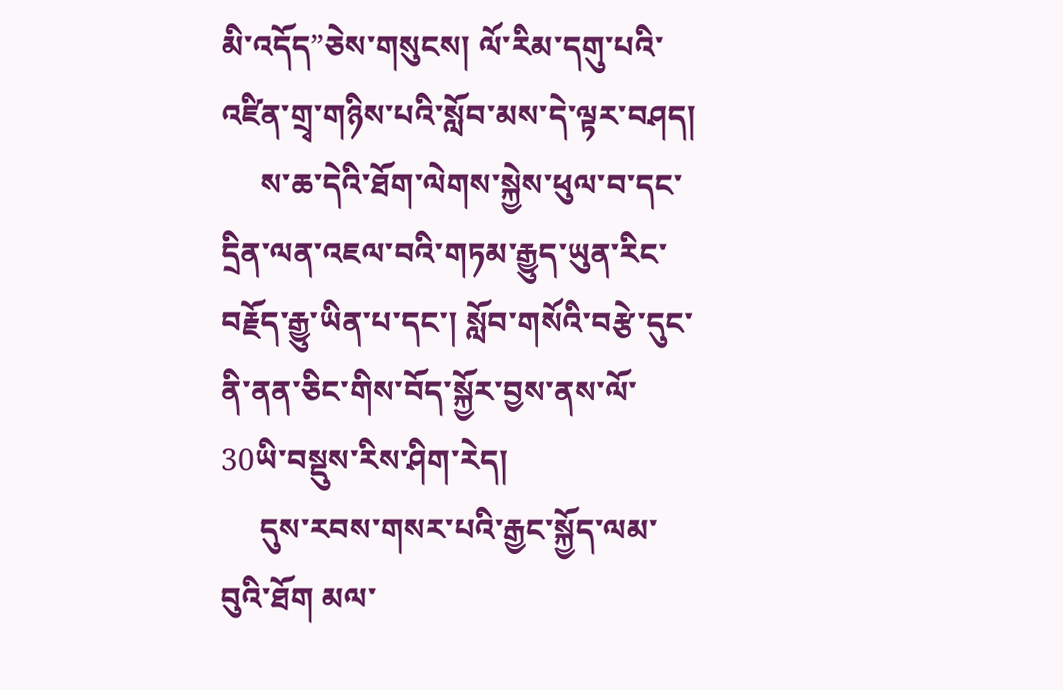མི་འདོད”ཅེས་གསུངས། ལོ་རིམ་དགུ་པའི་འཛིན་གྲྭ་གཉིས་པའི་སློབ་མས་དེ་ལྟར་བཤད།
     ས་ཆ་དེའི་ཐོག་ལེགས་སྐྱེས་ཕུལ་བ་དང་དྲིན་ལན་འཇལ་བའི་གཏམ་རྒྱུད་ཡུན་རིང་བརྗོད་རྒྱུ་ཡིན་པ་དང་། སློབ་གསོའི་བརྩེ་དུང་ནི་ནན་ཅིང་གིས་བོད་སྐྱོར་བྱས་ནས་ལོ་30ཡི་བསྡུས་རིས་ཤིག་རེད།
     དུས་རབས་གསར་པའི་རྒྱང་སྐྱོད་ལམ་བུའི་ཐོག མལ་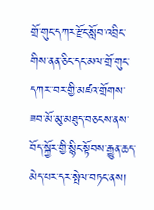གྲོ་གུང་དཀར་རྫོང་སློབ་འབྲིང་གིས་ནན་ཅིང་དང་མལ་གྲོ་གུང་དཀར་་བར་གྱི་མཛའ་གྲོགས་ཟབ་མོ་མུ་མཐུད་བཅངས་ནས་བོད་སྐྱོར་གྱི་སྙིང་སྟོབས་རྒྱུན་ཆད་མེད་པར་དར་སྤེལ་བཏང་ནས།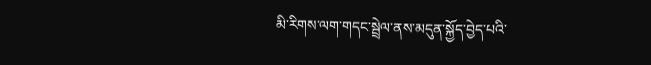མི་རིགས་ལག་གདང་སྦྲེལ་ནས་མདུན་སྐྱོད་བྱེད་པའི་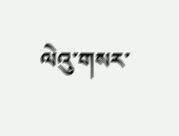ལེའུ་གསར་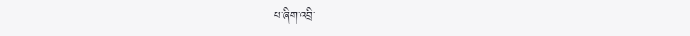པ་ཞིག་འབྲི་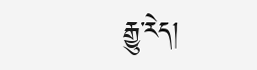རྒྱུ་རེད།